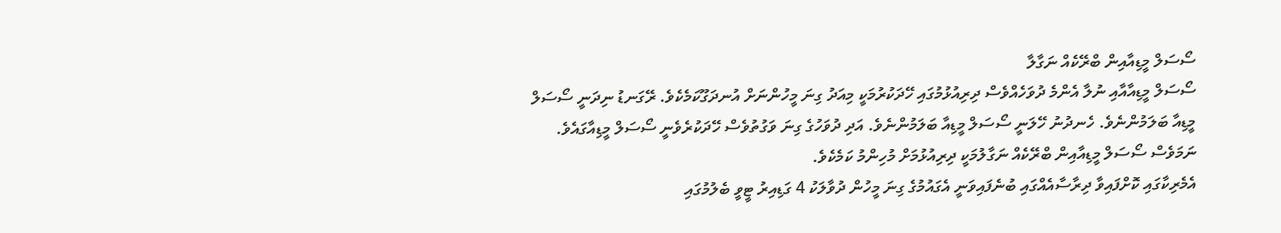ސޯސަލް މީޑިއާއިން ބްރޭކެއް ނަގާލާ
ސޯސަލް މީޑިއާއާއި ނުލާ އެންމެ ދުވަހެއްވެސް ދިރިއުޅުމުގައި ހޭދަކުރުމަކީ މިއަދު ގިނަ މީހުންނަށް އުނދަގޫކަމެކެވެ. ރޭގަނޑު ނިދަނީ ސޯސަލް މީޑިއާ ބަލަމުންނެވެ. ހެނދުނު ހޭލަނީ ސޯސަލް މީޑިއާ ބަލަމުންނެވެ. އަދި ދުވަހުގެ ގިނަ ވަގުތުވެސް ހޭދަކުރެވެނީ ސޯސަލް މީޑިއާގައެވެ. ނަމަވެސް ސޯސަލް މީޑިއާއިން ބްރޭކެއް ނަގާލުމަކީ ދިރިއުޅުމަށް މުހިންމު ކަމެކެވެ.
އެމެރިކާގައި ކޮށްފައިވާ ދިރާސާއެއްގައި ބުނެފައިވަނީ އެގައުމުގެ ގިނަ މީހުން ދުވާލަކު 4 ގަޑިއިރު ޓީވީ ބެލުމުގައި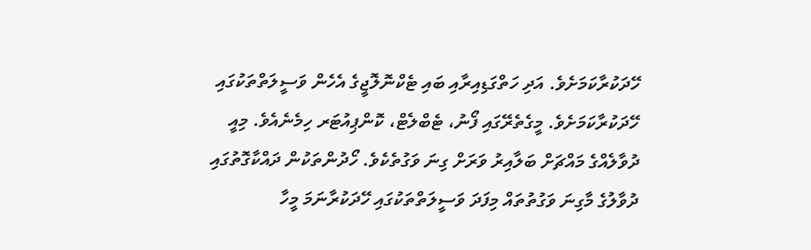ހޭދަކުރާކަމަށެވެ. އަދި ހަތްގަޑިއިރާއި ބައި ޓެކްނޮލޮޖީގެ އެހެން ވަސީލަތްތަކުގައި ހޭދަކުރާކަމަށެވެ. މީގެތެރޭގައި ފޯނު، ޓެބްލެޓް، ކޮންޕިއުޓަރ ހިމެނެއެވެ. މިއީ ދުވާލެއްގެ މައްޗަށް ބަލާއިރު ވަރަށް ގިނަ ވަގުތެކެވެ. ހޯދުންތަކުން ދައްކާގޮތުގައި ދުވާލުގެ މާގިނަ ވަގުތުތައް މިފަދަ ވަސީލަތްތަކުގައި ހޭދަކުރާނަމަ މީހާ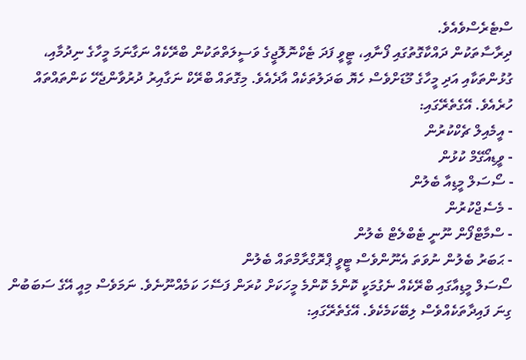ސްޓެރެސްވެއެވެ.
ދިރާސާތަކުން ދައްކާގޮތުގައި ފޯނާއި، ޓީވީ ފަދަ ޓެކްނޮލޮޖީގެ ވަސީލަތްތަކުން ބްރޭކެއް ނަގާނަމަ މީހާގެ ނިދުމާއި، ގުޅުންތަކާއި އަދި މީހާގެ މޫޑަށްވެސް ހެޔޮ ބަދަލުތަކެއް އާދެއެވެ. މިގޮތައް ބްރޭކް ނަގާއިރު ދުރުވާންޖެހޭ ކަންތައްތައް ހުރެއެވެ. އޭގެތެރޭގައި:
- އީމެއިލް ޗެކްކުރުން
- ވީޑިއޯގޭމް ކުޅުން
- ސޯސަލް މީޑިއާ ބެލުން
- މެސެޖްކުރުން
- ސްމާޓްފޯން ނޫނީ ޓެބްލެޓް ބެލުން
- ޙަބަރު ބެލުން ނުވަތަ އެނޫންވެސް ޓީވީ ޕްރޮގްރާމްތައް ބެލުން
ސޯސަލް މީޑިއާގައި ބްރޭކެއް ނެގުމަކީ ކޮންމެ ކޮންމެ މީހަކަށް ކުރަން ފަސޭހަ ކަމެއްނޫނެވެ. ނަމަވެސް މިއީ އޭގެ ސަބަބުން ގިނަ ފައިދާތަކެއްވެސް ލިބޭކަމެކެވެ. އޭގެތެރޭގައި: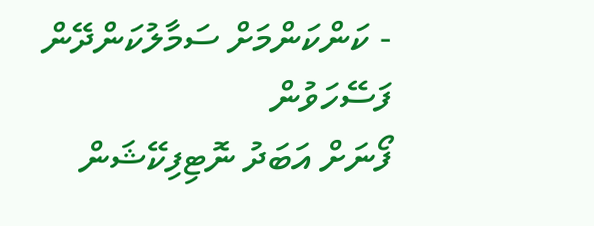- ކަންކަންމަށް ސަމާލުކަންދޭން ފަސޭހަވުން
ފޯނަށް އަބަދު ނޮޓިފިކޭޝަން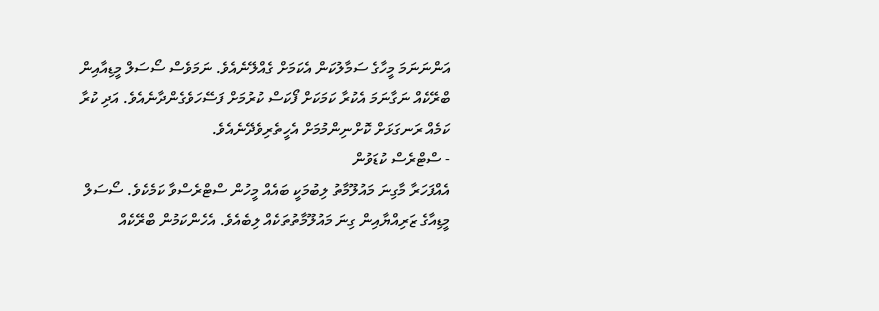އަންނަނަމަ މީހާގެ ސަމާލުކަން އެކަމަށް ގެއްލޭނެއެވެ. ނަމަވެސް ސޯސަލް މީޑިއާއިން ބްރޭކެއް ނަގާނަމަ އެކުރާ ކަމަކަށް ފޯކަސް ކުރުމަށް ފަސޭހަވެގެންދާނެއެވެ. އަދި ކުރާ ކަމެއް ރަނގަޅަށް ކޮށްނިންމުމަށް އެހީތެރިވެދޭނެއެވެ.
- ސްޓްރެސް ކުޑަވުން
އެއްފަހަރާ މާގިނަ މައުލޫމާތު ލިބުމަކީ ބައެއް މީހުން ސްޓްރެސްވާ ކަމެކެވެ. ސޯސަލް މީޑިއާގެ ޒަރިއްޔާއިން ގިނަ މައުލޫމާތުތަކެއް ލިބެއެވެ. އެހެންކަމުން ބްރޭކެއް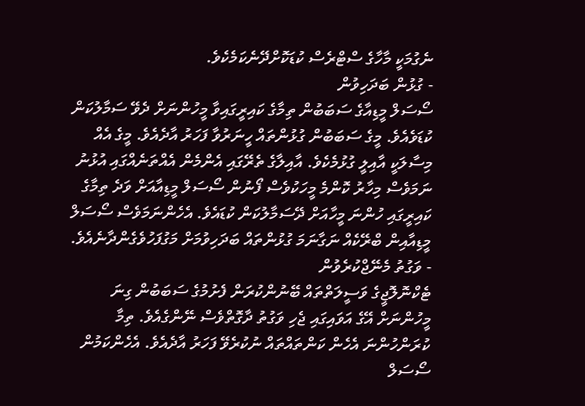ނެގުމަކީ މާހާގެ ސްޓްރެސް ކުޑަކޮށްދޭނެކަމެކެވެ.
- ގުޅުން ބަދަހިވުން
ސޯސަލް މީޑިއާގެ ސަބަބުން ތިމާގެ ކައިރީގައިވާ މީހުންނަށް ދެވޭ ސަމާލުކަން ކުޑަވެއެވެ. މީގެ ސަބަބުން ގުޅުންތައް ހީނަރުވާ ފަހަރު އާދެއެވެ. މީގެ އެއް މިސާލަކީ އާއިލީ ގުޅުމެކެވެ. އާއިލާގެ ތެރޭގައި އެންމެން އެއްތަނެއްގައި އުޅުނު ނަމަވެސް މިހާރު ކޮންމެ މީހަކުވެސް ފޯނުން ސޯސަލް މީޑިއާއަށް ވަދެ ތިމާގެ ކައިރީގައި ހުންނަ މީހާއަށް ދޭސަމާލުކަން ކުޑައެވެ. އެހެންނަމަވެސް ސޯސަލް މީޑިއާއިން ބްރޭކެއް ނަގާނަމަ ގުޅުންތައް ބަދަހިވުމަށް މަގުފަހުވެގެންދާނެއެވެ.
- ވަގުތު މެނޭޖްކުރެވުން
ޓެކްނޮލޮޖީގެ ވަސީލަތްތައް ބޭނުންކުރަން ފެށުމުގެ ސަބަބުން ގިނަ މީހުންނަށް އޭގެ އަވައިގައި ޖެހި ވަގުތު ދާގޮތްވެސް ނޭންގެއެވެ. ތިމާ ކުރަންހުންނަ އެހެން ކަންތައްތައް ނުކުރެވޭ ފަހަރު އާދެއެވެ. އެހެންކަމުން ސޯސަލް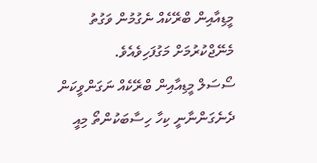މީޑިއާއިން ބްރޭކެއް ނެގުމުން ވަގުތު މެނޭޖްކުރުމަށް މަގުފަހިވެއެވެ.
ސޯސަލް މީޑިއާއިން ބްރޭކެއް ނަގަންވީކަން ދެނެގަންނާނީ ކިހާ ހިސާބަކުންތޯ މިއީ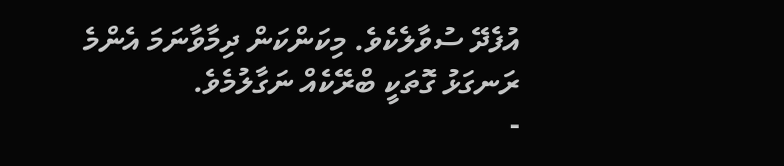އުފެދޭ ސުވާލެކެވެ. މިކަންކަން ދިމާވާނަމަ އެންމެ ރަނގަޅު ގޮތަކީ ބްރޭކެއް ނަގާލުމެވެ.
-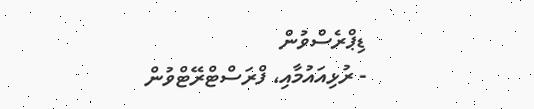ޑިޕްރެސްވުން
- ރުޅިއައުމާއި، ފްރަސްޓްރޭޓްވުން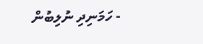- ހަމަނިދި ނުލިބުން